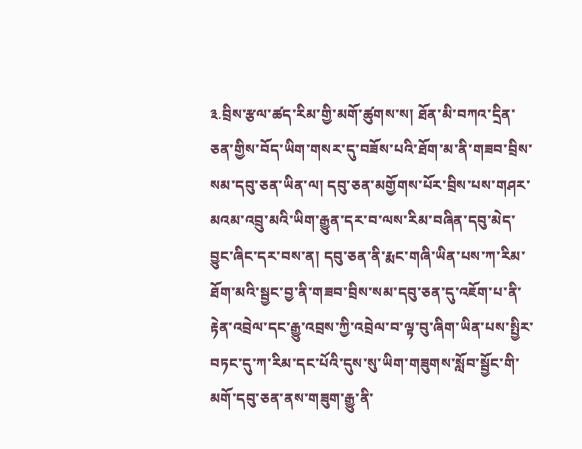༣.བྲིས་རྩལ་ཚད་རིམ་གྱི་མགོ་ཚུགས་ས། ཐོན་མི་བཀའ་དྲིན་ཅན་གྱིས་བོད་ཡིག་གསར་དུ་བཟོས་པའི་ཐོག་མ་ནི་གཟབ་བྲིས་སམ་དབུ་ཅན་ཡིན་ལ། དབུ་ཅན་མགྱོགས་པོར་བྲིས་པས་གཤར་མའམ་འབྲུ་མའི་ཡིག་རྒྱུན་དར་བ་ལས་རིམ་བཞིན་དབུ་མེད་བྱུང་ཞིང་དར་བས་ན། དབུ་ཅན་ནི་རྨང་གཞི་ཡིན་པས་ཀ་རིམ་ཐོག་མའི་སྦྱང་བྱ་ནི་གཟབ་བྲིས་སམ་དབུ་ཅན་དུ་འཇོག་པ་ནི་རྟེན་འབྲེལ་དང་རྒྱུ་འབྲས་ཀྱི་འབྲེལ་བ་ལྟ་བུ་ཞིག་ཡིན་པས་སྤྱིར་བཏང་དུ་ཀ་རིམ་དང་པོའི་དུས་སུ་ཡིག་གཟུགས་སློབ་སྦྱོང་གི་མགོ་དབུ་ཅན་ནས་གཟུག་རྒྱུ་ནི་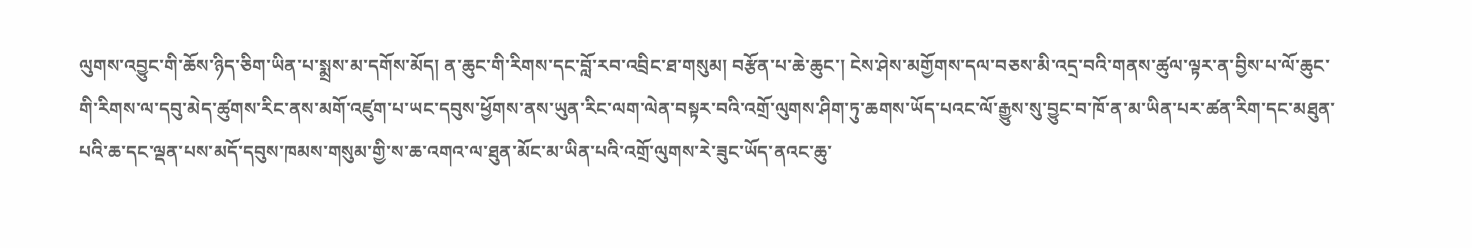ལུགས་འབྱུང་གི་ཆོས་ཉིད་ཅིག་ཡིན་པ་སྨྲས་མ་དགོས་མོད། ན་ཆུང་གི་རིགས་དང་བློ་རབ་འབྲིང་ཐ་གསུམ། བརྩོན་པ་ཆེ་ཆུང་། ངེས་ཤེས་མགྱོགས་དལ་བཅས་མི་འདྲ་བའི་གནས་ཚུལ་ལྟར་ན་བྱིས་པ་ལོ་ཆུང་གི་རིགས་ལ་དབུ་མེད་ཚུགས་རིང་ནས་མགོ་འཛུག་པ་ཡང་དབུས་ཕྱོགས་ནས་ཡུན་རིང་ལག་ལེན་བསྟར་བའི་འགྲོ་ལུགས་ཤིག་ཏུ་ཆགས་ཡོད་པའང་ལོ་རྒྱུས་སུ་བྱུང་བ་ཁོ་ན་མ་ཡིན་པར་ཚན་རིག་དང་མཐུན་པའི་ཆ་དང་ལྡན་པས་མདོ་དབུས་ཁམས་གསུམ་གྱི་ས་ཆ་འགའ་ལ་ཐུན་མོང་མ་ཡིན་པའི་འགྲོ་ལུགས་རེ་ཟུང་ཡོད་ནའང་ཆུ་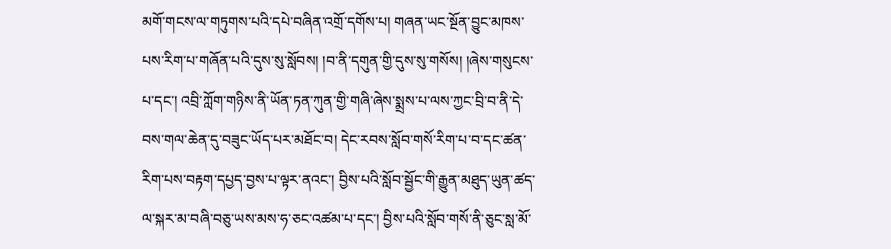མགོ་གངས་ལ་གཏུགས་པའི་དཔེ་བཞིན་འགྲོ་དགོས་པ། གཞན་ཡང་སྔོན་བྱུང་མཁས་པས་རིག་པ་གཞོན་པའི་དུས་སུ་སློབས། །བ་ནི་དགུན་གྱི་དུས་སུ་གསོས། །ཞེས་གསུངས་པ་དང་། འབྲི་ཀློག་གཉིས་ནི་ཡོན་ཏན་ཀུན་གྱི་གཞི་ཞེས་སྨྲས་པ་ལས་ཀྱང་བྲི་བ་ནི་དེ་བས་གལ་ཆེན་དུ་བཟུང་ཡོད་པར་མཐོང་བ། དེང་རབས་སློབ་གསོ་རིག་པ་བ་དང་ཚན་རིག་པས་བརྟག་དཔྱད་བྱས་པ་ལྟར་ནའང་། བྱིས་པའི་སློབ་སྦྱོང་གི་རྒྱུན་མཐུད་ཡུན་ཚད་ལ་སྐར་མ་བཞི་བཅུ་ཡས་མས་ཧ་ཅང་འཚམ་པ་དང་། བྱིས་པའི་སློབ་གསོ་ནི་ཅུང་སླ་མོ་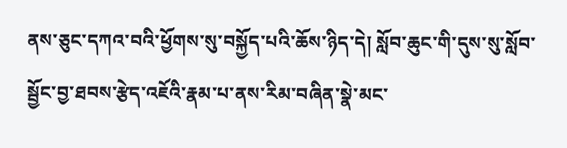ནས་ཅུང་དཀའ་བའི་ཕྱོགས་སུ་བསྐྱོད་པའི་ཆོས་ཉིད་དེ། སློབ་ཆུང་གི་དུས་སུ་སློབ་སྦྱོང་བྱ་ཐབས་རྩེད་འཇོའི་རྣམ་པ་ནས་རིམ་བཞིན་སྣེ་མང་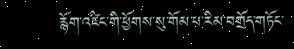རྙོག་འཛིང་གི་ཕྱོགས་སུ་གོམ་པ་རིམ་བགྲོད་གཏོང་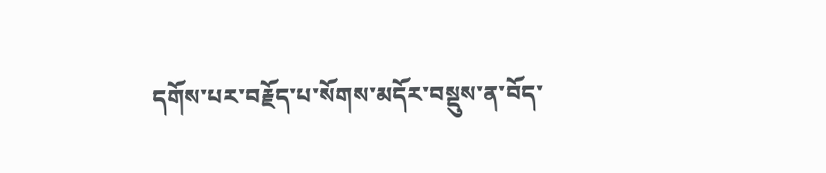དགོས་པར་བརྗོད་པ་སོགས་མདོར་བསྡུས་ན་བོད་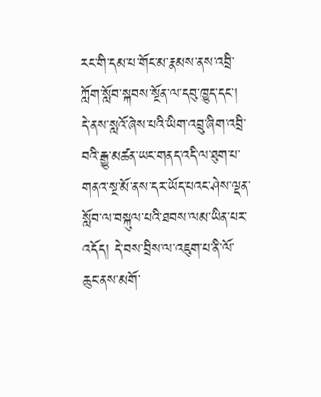རང་གི་དམ་པ་གོང་མ་རྣམས་ནས་འབྲི་ཀློག་སློབ་སྐབས་སྔོན་ལ་དབུ་ཁྱུད་དང་། དེ་ནས་སླའོ་ཞེས་པའི་ཡིག་འབྲུ་ཞིག་འབྲི་བའི་རྒྱུ་མཚན་ཡང་གནད་འདི་ལ་ཐུག་པ་གནའ་སྔ་མོ་ནས་དར་ཡོད་པའང་ཤེས་ལྡན་སློབ་ལ་བསྐུལ་པའི་ཐབས་ལམ་ཡིན་པར་འདོད། དེ་བས་བྲིས་ལ་འཇུག་པ་ནི་ལོ་ཆུང་ནས་མགོ་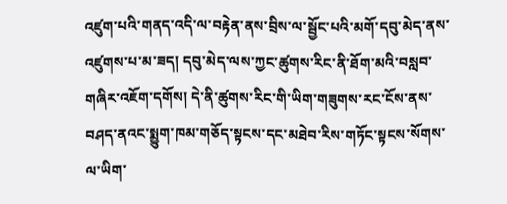འཛུག་པའི་གནད་འདི་ལ་བརྟེན་ནས་བྲིས་ལ་སྦྱོང་པའི་མགོ་དབུ་མེད་ནས་འཛུགས་པ་མ་ཟད། དབུ་མེད་ལས་ཀྱང་ཚུགས་རིང་ནི་ཐོག་མའི་བསླབ་གཞིར་འཇོག་དགོས། དེ་ནི་ཚུགས་རིང་གི་ཡིག་གཟུགས་རང་ངོས་ནས་བཤད་ནའང་སྨྱུག་ཁམ་གཅོད་སྟངས་དང་མཐེབ་རིས་གཏོང་སྟངས་སོགས་ལ་ཡིག་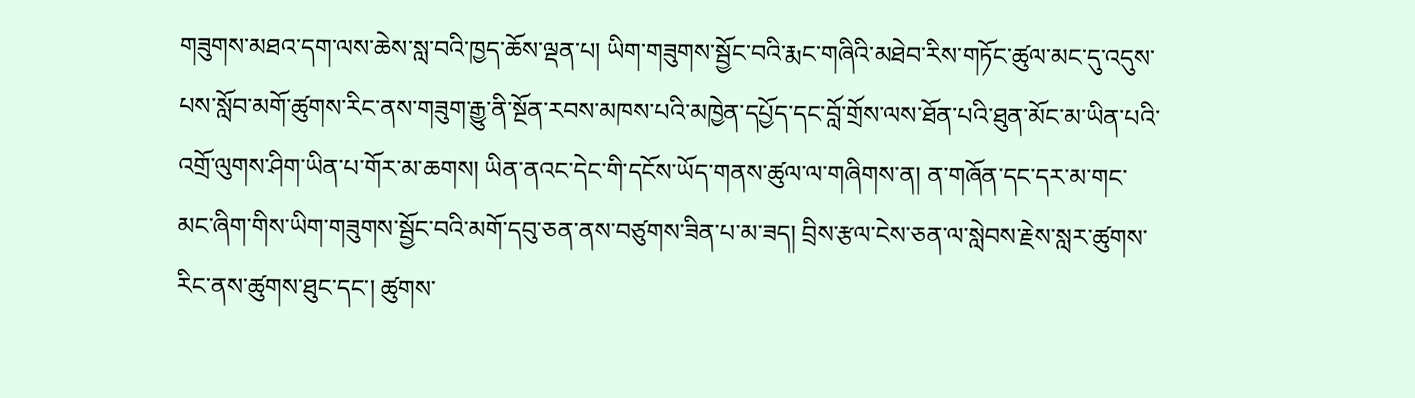གཟུགས་མཐའ་དག་ལས་ཆེས་སླ་བའི་ཁྱད་ཆོས་ལྡན་པ། ཡིག་གཟུགས་སྦྱོང་བའི་རྨང་གཞིའི་མཐེབ་རིས་གཏོང་ཚུལ་མང་དུ་འདུས་པས་སློབ་མགོ་ཚུགས་རིང་ནས་གཟུག་རྒྱུ་ནི་སྔོན་རབས་མཁས་པའི་མཁྱེན་དཔྱོད་དང་བློ་གྲོས་ལས་ཐོན་པའི་ཐུན་མོང་མ་ཡིན་པའི་འགྲོ་ལུགས་ཤིག་ཡིན་པ་གོར་མ་ཆགས། ཡིན་ནའང་དེང་གི་དངོས་ཡོད་གནས་ཚུལ་ལ་གཞིགས་ན། ན་གཞོན་དང་དར་མ་གང་མང་ཞིག་གིས་ཡིག་གཟུགས་སྦྱོང་བའི་མགོ་དབུ་ཅན་ནས་བཙུགས་ཟིན་པ་མ་ཟད། བྲིས་རྩལ་ངེས་ཅན་ལ་སླེབས་རྗེས་སླར་ཚུགས་རིང་ནས་ཚུགས་ཐུང་དང་། ཚུགས་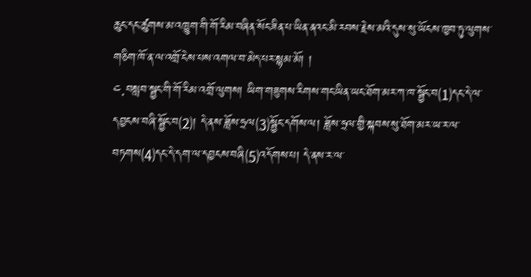ཆུང་དང་ཚུགས་མ་འཁྱུག་གི་གོ་རིམ་བཞིན་སོང་ཟིན་པ་ཡིན་ནའང་མི་རབས་རྗེས་མའི་དུས་སུ་ཡོངས་ཁྱབ་ཏུ་ལུགས་གཅིག་ཁོ་ན་ལ་འགྲོ་ངེས་པས་འགལ་བ་མེད་པར་སྙམ་མོ། །
༤.བསླབ་སྦྱང་གི་གོ་རིམ་འགྲོ་ལུགས། ཡིག་གཟུགས་རིགས་གང་ཡིན་ཡང་ཐོག་མར་ཀ་ཁ་སྦྱོང་བ⑴དང་དེ་ལ་དབྱངས་བཞི་སྦྱོང་བ⑵། དེ་ནས་ཟློས་ཧྲལ⑶སྦྱོང་དགོས་ལ། ཟློས་ཧྲལ་གྱི་སྐབས་སུ་ཐོག་མར་ཡ་ར་ལ་བཏགས⑷དང་དེ་དག་ལ་དབྱངས་བཞི⑸འདོགས་པ། དེ་ནས་ར་ལ་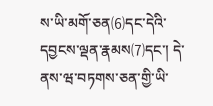ས་ཡི་མགོ་ཅན⑹དང་དེའི་དབྱངས་ལྡན་རྣམས⑺དང་། དེ་ནས་ཝ་བཏགས་ཅན་གྱི་ཡི་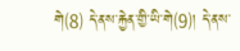གེ⑻ དེ་ནས་རྐྱེན་གྱི་ཡི་གེ⑼། དེ་ནས་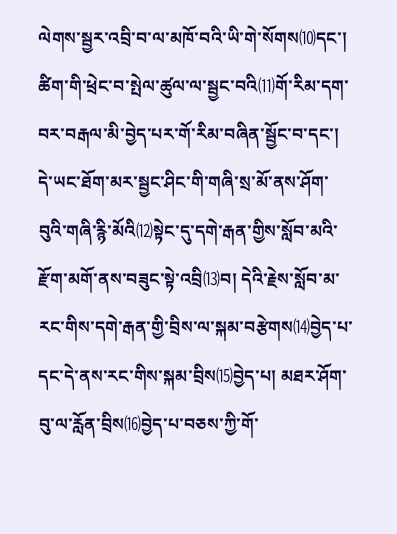ལེགས་སྦྱར་འབྲི་བ་ལ་མཁོ་བའི་ཡི་གེ་སོགས⑽དང་། ཚིག་གི་ཕྲེང་བ་སྤེལ་ཚུལ་ལ་སྦྱང་བའི⑾གོ་རིམ་དག་བར་བརྒལ་མི་བྱེད་པར་གོ་རིམ་བཞིན་སྦྱོང་བ་དང་། དེ་ཡང་ཐོག་མར་སྦྱང་ཤིང་གི་གཞི་སྲ་མོ་ནས་ཤོག་བུའི་གཞི་རྙི་མོའི⑿སྟེང་དུ་དགེ་རྒན་གྱིས་སློབ་མའི་རྫོག་མགོ་ནས་བཟུང་སྟེ་འབྲི⒀བ། དེའི་རྗེས་སློབ་མ་རང་གིས་དགེ་རྒན་གྱི་བྲིས་ལ་སྐམ་བརྩེགས⒁བྱེད་པ་དང་དེ་ནས་རང་གིས་སྐམ་བྲིས⒂བྱེད་པ། མཐར་ཤོག་བུ་ལ་རློན་བྲིས⒃བྱེད་པ་བཅས་ཀྱི་གོ་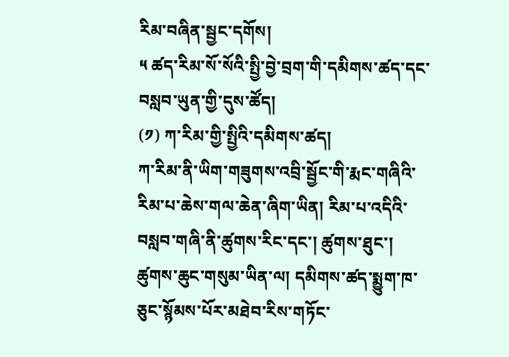རིམ་བཞིན་སྦྱང་དགོས།
༥ ཚད་རིམ་སོ་སོའི་སྤྱི་བྱེ་བྲག་གི་དམིགས་ཚད་དང་བསླབ་ཡུན་གྱི་དུས་ཚོད།
(༡) ཀ་རིམ་གྱི་སྤྱིའི་དམིགས་ཚད།
ཀ་རིམ་ནི་ཡིག་གཟུགས་འབྲི་སྦྱོང་གི་རྨང་གཞིའི་རིམ་པ་ཆེས་གལ་ཆེན་ཞིག་ཡིན། རིམ་པ་འདིའི་བསླབ་གཞི་ནི་ཚུགས་རིང་དང་། ཚུགས་ཐུང་། ཚུགས་ཆུང་གསུམ་ཡིན་ལ། དམིགས་ཚད་སྨྱུག་ཁ་ཅུང་སྙོམས་པོར་མཐེབ་རིས་གཏོང་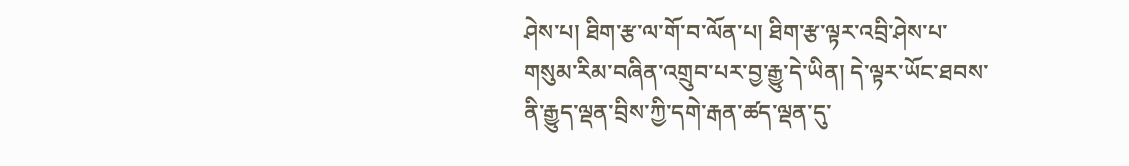ཤེས་པ། ཐིག་རྩ་ལ་གོ་བ་ལོན་པ། ཐིག་རྩ་ལྟར་འབྲི་ཤེས་པ་གསུམ་རིམ་བཞིན་འགྲུབ་པར་བྱ་རྒྱུ་དེ་ཡིན། དེ་ལྟར་ཡོང་ཐབས་ནི་རྒྱུད་ལྡན་བྲིས་ཀྱི་དགེ་རྒན་ཚད་ལྡན་དུ་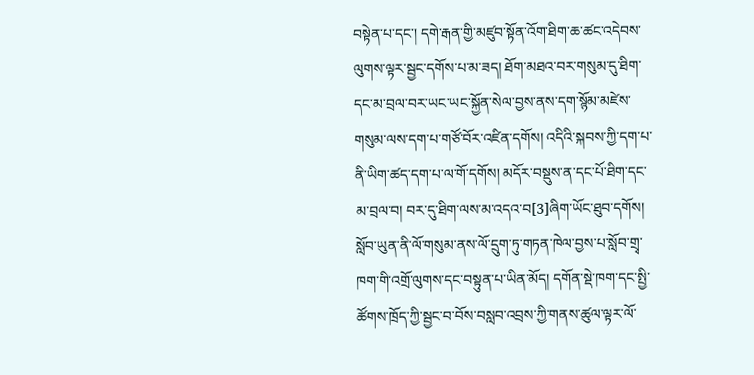བསྟེན་པ་དང་། དགེ་རྒན་གྱི་མཛུབ་སྟོན་འོག་ཐིག་ཆ་ཚང་འདེབས་ལུགས་ལྟར་སྦྱང་དགོས་པ་མ་ཟད། ཐོག་མཐའ་བར་གསུམ་དུ་ཐིག་དང་མ་བྲལ་བར་ཡང་ཡང་སྐྱོན་སེལ་བྱས་ནས་དག་སྙོམ་མཛེས་གསུམ་ལས་དག་པ་གཙོ་བོར་འཛིན་དགོས། འདིའི་སྐབས་ཀྱི་དག་པ་ནི་ཡིག་ཚད་དག་པ་ལ་གོ་དགོས། མདོར་བསྡུས་ན་དང་པོ་ཐིག་དང་མ་བྲལ་བ། བར་དུ་ཐིག་ལས་མ་འདའ་བ[3]ཞིག་ཡོང་ཐུབ་དགོས། སློབ་ཡུན་ནི་ལོ་གསུམ་ནས་ལོ་དྲུག་ཏུ་གཏན་ཁེལ་བྱས་པ་སློབ་གྲྭ་ཁག་གི་འགྲོ་ལུགས་དང་བསྟུན་པ་ཡིན་མོད། དགོན་སྡེ་ཁག་དང་སྤྱི་ཚོགས་ཁྲོད་ཀྱི་སྦྱང་བ་བོས་བསླབ་འབྲས་ཀྱི་གནས་ཚུལ་ལྟར་ལོ་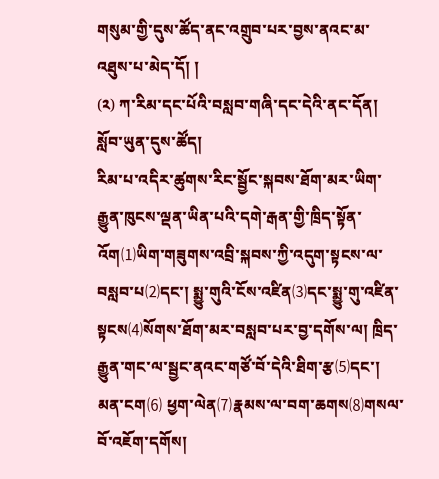གསུམ་གྱི་དུས་ཚོད་ནང་འགྲུབ་པར་བྱས་ནའང་མ་འཐུས་པ་མེད་དོ། །
(༢) ཀ་རིམ་དང་པོའི་བསླབ་གཞི་དང་དེའི་ནང་དོན། སློབ་ཡུན་དུས་ཚོད།
རིམ་པ་འདིར་ཚུགས་རིང་སྦྱོང་སྐབས་ཐོག་མར་ཡིག་རྒྱུན་ཁུངས་ལྡན་ཡིན་པའི་དགེ་རྒན་གྱི་ཁྲིད་སྟོན་འོག⑴ཡིག་གཟུགས་འབྲི་སྐབས་ཀྱི་འདུག་སྟངས་ལ་བསླབ་པ⑵དང་། སྨྱུ་གུའི་ངོས་འཛིན⑶དང་སྨྱུ་གུ་འཛིན་སྟངས⑷སོགས་ཐོག་མར་བསླབ་པར་བྱ་དགོས་ལ། ཁྲིད་རྒྱུན་གང་ལ་སྦྱང་ནའང་གཙོ་བོ་དེའི་ཐིག་རྩ⑸དང་། མན་ངག⑹ ཕྱག་ལེན⑺རྣམས་ལ་བག་ཆགས⑻གསལ་བོ་འཇོག་དགོས།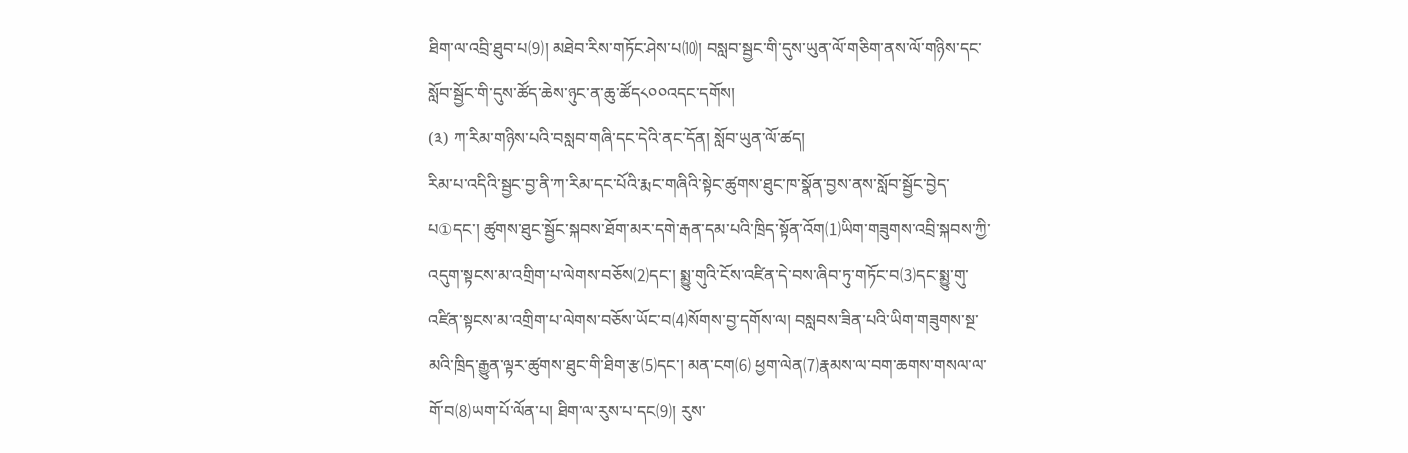ཐིག་ལ་འབྲི་ཐུབ་པ⑼། མཐེབ་རིས་གཏོང་ཤེས་པ⑽། བསླབ་སྦྱང་གི་དུས་ཡུན་ལོ་གཅིག་ནས་ལོ་གཉིས་དང་སློབ་སྦྱོང་གི་དུས་ཚོད་ཆེས་ཉུང་ན་ཆུ་ཚོད༨༠༠འདང་དགོས།
(༣) ཀ་རིམ་གཉིས་པའི་བསླབ་གཞི་དང་དེའི་ནང་དོན། སློབ་ཡུན་ལོ་ཚད།
རིམ་པ་འདིའི་སྦྱང་བྱ་ནི་ཀ་རིམ་དང་པོའི་རྨང་གཞིའི་སྟེང་ཚུགས་ཐུང་ཁ་སྣོན་བྱས་ནས་སློབ་སྦྱོང་བྱེད་པ①དང་། ཚུགས་ཐུང་སྦྱོང་སྐབས་ཐོག་མར་དགེ་རྒན་དམ་པའི་ཁྲིད་སྟོན་འོག⑴ཡིག་གཟུགས་འབྲི་སྐབས་ཀྱི་འདུག་སྟངས་མ་འགྲིག་པ་ལེགས་བཅོས⑵དང་། སྨྱུ་གུའི་ངོས་འཛིན་དེ་བས་ཞིབ་ཏུ་གཏོང་བ⑶དང་སྨྱུ་གུ་འཛིན་སྟངས་མ་འགྲིག་པ་ལེགས་བཅོས་ཡོང་བ⑷སོགས་བྱ་དགོས་ལ། བསླབས་ཟིན་པའི་ཡིག་གཟུགས་སྔ་མའི་ཁྲིད་རྒྱུན་ལྟར་ཚུགས་ཐུང་གི་ཐིག་རྩ⑸དང་། མན་ངག⑹ ཕྱག་ལེན⑺རྣམས་ལ་བག་ཆགས་གསལ་ལ་གོ་བ⑻ཡག་པོ་ལོན་པ། ཐིག་ལ་རུས་པ་དང⑼། རུས་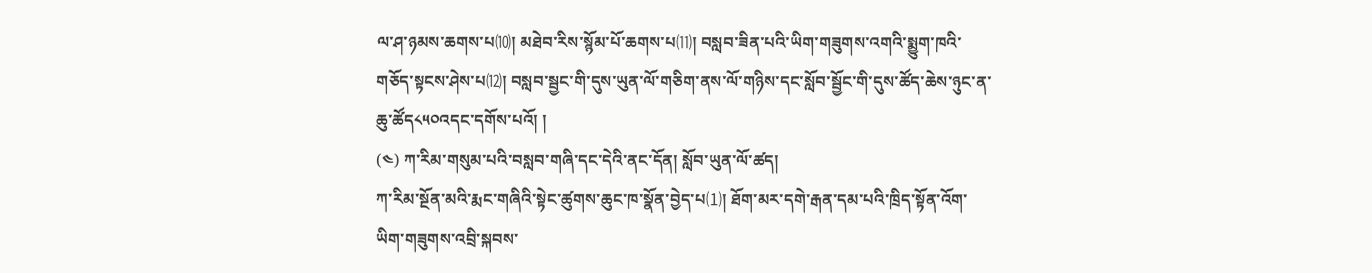ལ་ཤ་ཉམས་ཆགས་པ⑽། མཐེབ་རིས་སྙོམ་པོ་ཆགས་པ⑾། བསླབ་ཟིན་པའི་ཡིག་གཟུགས་འགའི་སྨྱུག་ཁའི་གཅོད་སྟངས་ཤེས་པ⑿། བསླབ་སྦྱང་གི་དུས་ཡུན་ལོ་གཅིག་ནས་ལོ་གཉིས་དང་སློབ་སྦྱོང་གི་དུས་ཚོད་ཆེས་ཉུང་ན་ཆུ་ཚོད༨༥༠འདང་དགོས་པའོ། །
(༤) ཀ་རིམ་གསུམ་པའི་བསླབ་གཞི་དང་དེའི་ནང་དོན། སློབ་ཡུན་ལོ་ཚད།
ཀ་རིམ་སྔོན་མའི་རྨང་གཞིའི་སྟེང་ཚུགས་ཆུང་ཁ་སྣོན་བྱེད་པ⑴། ཐོག་མར་དགེ་རྒན་དམ་པའི་ཁྲིད་སྟོན་འོག་ཡིག་གཟུགས་འབྲི་སྐབས་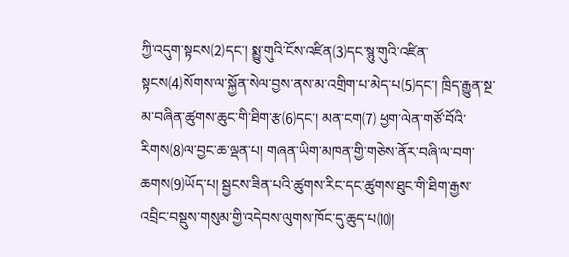ཀྱི་འདུག་སྟངས⑵དང་། སྨྱུ་གུའི་ངོས་འཛིན⑶དང་སྙུ་གུའི་འཛིན་སྟངས⑷སོགས་ལ་སྐྱོན་སེལ་བྱས་ནས་མ་འགྲིག་པ་མེད་པ⑸དང་། ཁྲིད་རྒྱུན་སྔ་མ་བཞིན་ཚུགས་ཆུང་གི་ཐིག་རྩ⑹དང་། མན་ངག⑺ ཕྱག་ལེན་གཙོ་བོའི་རིགས⑻ལ་བྱང་ཆ་ལྡན་པ། གཞན་ཡིག་མཁན་གྱི་གཅེས་ནོར་བཞི་ལ་བག་ཆགས⑼ཡོད་པ། སྦྱངས་ཟིན་པའི་ཚུགས་རིང་དང་ཚུགས་ཐུང་གི་ཐིག་རྒྱས་འབྲིང་བསྡུས་གསུམ་གྱི་འདེབས་ལུགས་ཁོང་དུ་ཆུད་པ⑽།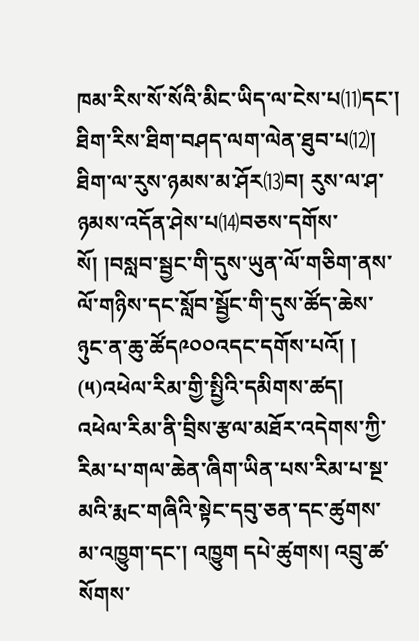ཁམ་རིས་སོ་སོའི་མིང་ཡིད་ལ་ངེས་པ⑾དང་། ཐིག་རིས་ཐིག་བཤད་ལག་ལེན་ཐུབ་པ⑿། ཐིག་ལ་རུས་ཉམས་མ་ཤོར⒀བ། རུས་ལ་ཤ་ཉམས་འདོན་ཤེས་པ⒁བཅས་དགོས་སོ། །བསླབ་སྦྱང་གི་དུས་ཡུན་ལོ་གཅིག་ནས་ལོ་གཉིས་དང་སློབ་སྦྱོང་གི་དུས་ཚོད་ཆེས་ཉུང་ན་ཆུ་ཚོད༩༠༠འདང་དགོས་པའོ། །
(༥)འཕེལ་རིམ་གྱི་སྤྱིའི་དམིགས་ཚད།
འཕེལ་རིམ་ནི་བྲིས་རྩལ་མཐོར་འདེགས་ཀྱི་རིམ་པ་གལ་ཆེན་ཞིག་ཡིན་པས་རིམ་པ་སྔ་མའི་རྨང་གཞིའི་སྟེང་དབུ་ཅན་དང་ཚུགས་མ་འཁྱུག་དང་། འཁྱུག དཔེ་ཚུགས། འབྲུ་ཚ་སོགས་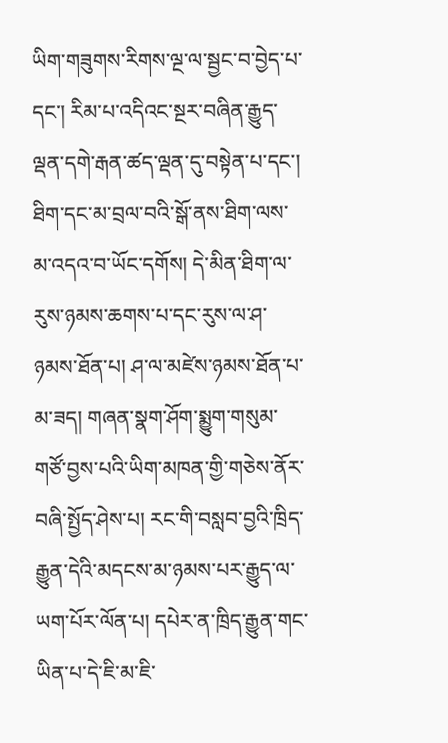ཡིག་གཟུགས་རིགས་ལྔ་ལ་སྦྱང་བ་བྱེད་པ་དང་། རིམ་པ་འདིའང་སྔར་བཞིན་རྒྱུད་ལྡན་དགེ་རྒན་ཚད་ལྡན་དུ་བསྟེན་པ་དང་། ཐིག་དང་མ་བྲལ་བའི་སྒོ་ནས་ཐིག་ལས་མ་འདའ་བ་ཡོང་དགོས། དེ་མིན་ཐིག་ལ་རུས་ཉམས་ཆགས་པ་དང་རུས་ལ་ཤ་ཉམས་ཐོན་པ། ཤ་ལ་མཛེས་ཉམས་ཐོན་པ་མ་ཟད། གཞན་སྣག་ཤོག་སྨྱུག་གསུམ་གཙོ་བྱས་པའི་ཡིག་མཁན་གྱི་གཅེས་ནོར་བཞི་སྤྱོད་ཤེས་པ། རང་གི་བསླབ་བྱའི་ཁྲིད་རྒྱུན་དེའི་མདངས་མ་ཉམས་པར་རྒྱུད་ལ་ཡག་པོར་ལོན་པ། དཔེར་ན་ཁྲིད་རྒྱུན་གང་ཡིན་པ་དེ་ཇི་མ་ཇི་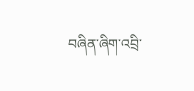བཞིན་ཞིག་འབྲི་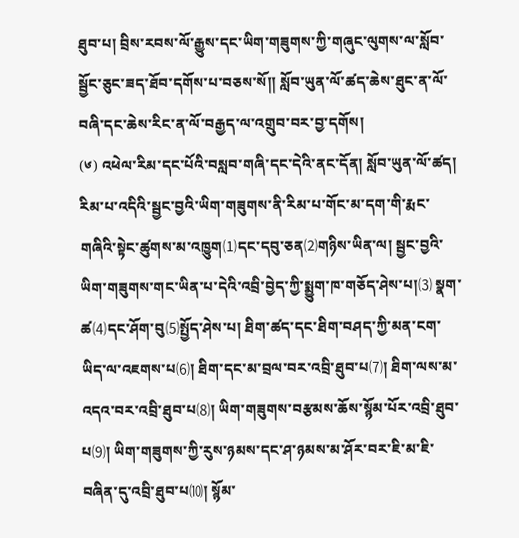ཐུབ་པ། བྲིས་རབས་ལོ་རྒྱུས་དང་ཡིག་གཟུགས་ཀྱི་གཞུང་ལུགས་ལ་སློབ་སྦྱོང་ཅུང་ཟད་ཐོབ་དགོས་པ་བཅས་སོ།། སློབ་ཡུན་ལོ་ཚད་ཆེས་ཐུང་ན་ལོ་བཞི་དང་ཆེས་རིང་ན་ལོ་བརྒྱད་ལ་འགྲུབ་བར་བྱ་དགོས།
(༦) འཕེལ་རིམ་དང་པོའི་བསླབ་གཞི་དང་དེའི་ནང་དོན། སློབ་ཡུན་ལོ་ཚད།
རིམ་པ་འདིའི་སྦྱང་བྱའི་ཡིག་གཟུགས་ནི་རིམ་པ་གོང་མ་དག་གི་རྨང་གཞིའི་སྟེང་ཚུགས་མ་འཁྱུག⑴དང་དབུ་ཅན⑵གཉིས་ཡིན་ལ། སྦྱང་བྱའི་ཡིག་གཟུགས་གང་ཡིན་པ་དེའི་འབྲི་བྱེད་ཀྱི་སྨྱུག་ཁ་གཅོད་ཤེས་པ།⑶ སྣག་ཚ⑷དང་ཤོག་བུ⑸སྤྱོད་ཤེས་པ། ཐིག་ཚད་དང་ཐིག་བཤད་ཀྱི་མན་ངག་ཡིད་ལ་འཇགས་པ⑹། ཐིག་དང་མ་བྲལ་བར་འབྲི་ཐུབ་པ⑺། ཐིག་ལས་མ་འདའ་བར་འབྲི་ཐུབ་པ⑻། ཡིག་གཟུགས་བརྩམས་ཆོས་སྙོམ་པོར་འབྲི་ཐུབ་པ⑼། ཡིག་གཟུགས་ཀྱི་རུས་ཉམས་དང་ཤ་ཉམས་མ་ཤོར་བར་ཇི་མ་ཇི་བཞིན་དུ་འབྲི་ཐུབ་པ⑽། སྙོམ་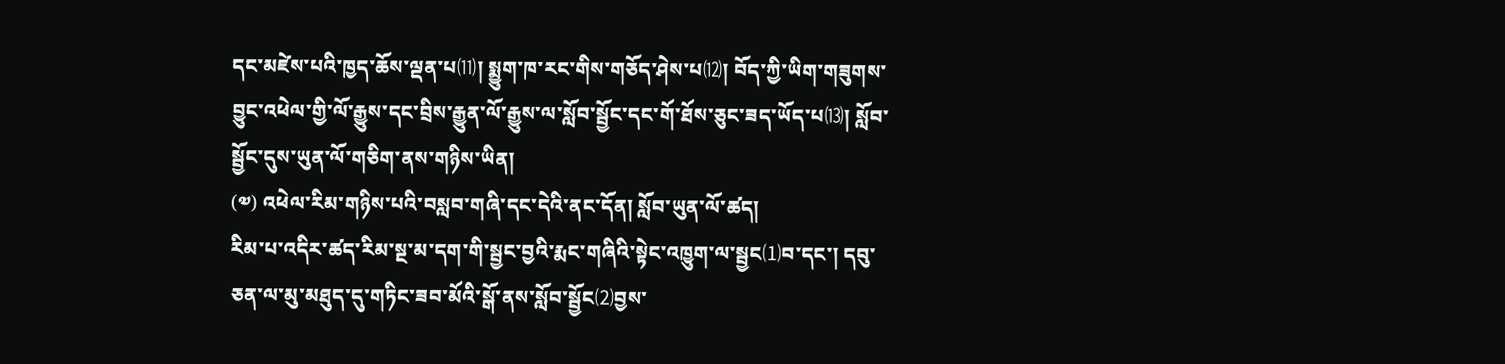དང་མཛེས་པའི་ཁྱད་ཆོས་ལྡན་པ⑾། སྨྱུག་ཁ་རང་གིས་གཅོད་ཤེས་པ⑿། བོད་ཀྱི་ཡིག་གཟུགས་བྱུང་འཕེལ་གྱི་ལོ་རྒྱུས་དང་བྲིས་རྒྱུན་ལོ་རྒྱུས་ལ་སློབ་སྦྱོང་དང་གོ་ཐོས་ཅུང་ཟད་ཡོད་པ⒀། སློབ་སྦྱོང་དུས་ཡུན་ལོ་གཅིག་ནས་གཉིས་ཡིན།
(༧) འཕེལ་རིམ་གཉིས་པའི་བསླབ་གཞི་དང་དེའི་ནང་དོན། སློབ་ཡུན་ལོ་ཚད།
རིམ་པ་འདིར་ཚད་རིམ་སྔ་མ་དག་གི་སྦྱང་བྱའི་རྨང་གཞིའི་སྟེང་འཁྱུག་ལ་སྦྱང⑴བ་དང་། དབུ་ཅན་ལ་མུ་མཐུད་དུ་གཏིང་ཟབ་མོའི་སྒོ་ནས་སློབ་སྦྱོང⑵བྱས་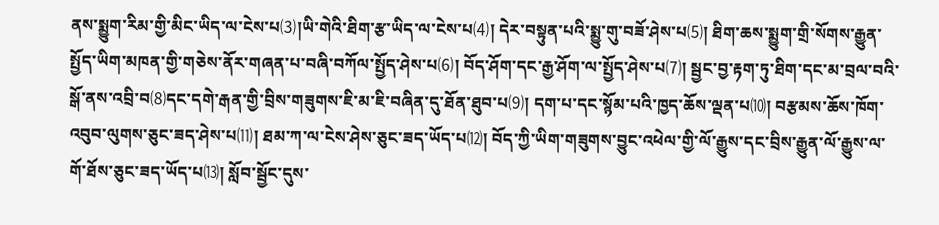ནས་སྨྱུག་རིམ་གྱི་མིང་ཡིད་ལ་ངེས་པ⑶།ཡི་གེའི་ཐིག་རྩ་ཡིད་ལ་ངེས་པ⑷། དེར་བསྟུན་པའི་སྨྱུ་གུ་བཟོ་ཤེས་པ⑸། ཐིག་ཆས་སྨྱུག་གྲི་སོགས་རྒྱུན་སྤྱོད་ཡིག་མཁན་གྱི་གཅེས་ནོར་གཞན་པ་བཞི་བཀོལ་སྤྱོད་ཤེས་པ⑹། བོད་ཤོག་དང་རྒྱ་ཤོག་ལ་སྤྱོད་ཤེས་པ⑺། སྦྱང་བྱ་རྟག་ཏུ་ཐིག་དང་མ་བྲལ་བའི་སྒོ་ནས་འབྲི་བ⑻དང་དགེ་རྒན་གྱི་བྲིས་གཟུགས་ཇི་མ་ཇི་བཞིན་དུ་ཐོན་ཐུབ་པ⑼། དག་པ་དང་སྙོམ་པའི་ཁྱད་ཆོས་ལྡན་པ⑽། བརྩམས་ཆོས་ཁོག་འབུབ་ལུགས་ཅུང་ཟད་ཤེས་པ⑾། ཐམ་ཀ་ལ་ངེས་ཤེས་ཅུང་ཟད་ཡོད་པ⑿། བོད་ཀྱི་ཡིག་གཟུགས་བྱུང་འཕེལ་གྱི་ལོ་རྒྱུས་དང་བྲིས་རྒྱུན་ལོ་རྒྱུས་ལ་གོ་ཐོས་ཅུང་ཟད་ཡོད་པ⒀། སློབ་སྦྱོང་དུས་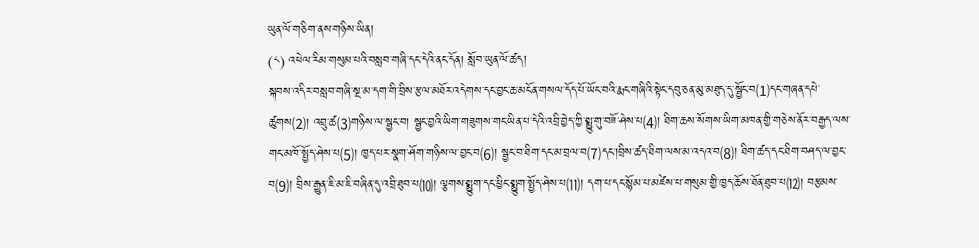ཡུན་ལོ་གཅིག་ནས་གཉིས་ཡིན།
(༨) འཕེལ་རིམ་གསུམ་པའི་བསླབ་གཞི་དང་དེའི་ནང་དོན། སློབ་ཡུན་ལོ་ཚད།
སྐབས་འདིར་བསླབ་གཞི་སྔ་མ་དག་གི་བྲིས་རྩལ་མཐོར་འདེགས་དང་བྱང་ཆ་མངོན་གསལ་དོད་པོ་ཡོང་བའི་རྨང་གཞིའི་སྟེང་དབུ་ཅན་མུ་མཐུད་དུ་སྦྱོང་བ⑴དང་གཞན་དཔེ་ཚུགས⑵། འབྲུ་ཚ⑶གཉིས་ལ་སྦྱང་བ། སྦྱང་བྱའི་ཡིག་གཟུགས་གང་ཡིན་པ་དེའི་འབྲི་བྱེད་ཀྱི་སྨྱུ་གུ་བཟོ་ཤེས་པ⑷། ཐིག་ཆས་སོགས་ཡིག་མཁན་གྱི་གཅེས་ནོར་བརྒྱད་ལས་གང་མཁོ་སྤྱོད་ཤེས་པ⑸། ཁྱད་པར་སྣག་ཤོག་གཉིས་ལ་བྱང་བ⑹། སྦྱང་བ་ཐིག་དང་མ་བྲལ་བ⑺དང་།བྲིས་ཚད་ཐིག་ལས་མ་འདའ་བ⑻། ཐིག་ཚད་དང་ཐིག་བཤད་ལ་བྱང་བ⑼། བྲིས་རྒྱུན་ཇི་མ་ཇི་བཞིན་དུ་འབྲི་ཐུབ་པ⑽། ལྕགས་སྨྱུག་དང་ཕྱིང་སྨྱུག་སྤྱོད་ཤེས་པ⑾། དག་པ་དང་སྙོམ་པ་མཛེས་པ་གསུམ་གྱི་ཁྱད་ཆོས་ཐོན་ཐུབ་པ⑿། བརྩམས་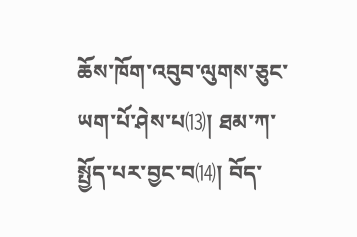ཆོས་ཁོག་འབུབ་ལུགས་ཅུང་ཡག་པོ་ཤེས་པ⒀། ཐམ་ཀ་སྤྱོད་པར་བྱང་བ⒁། བོད་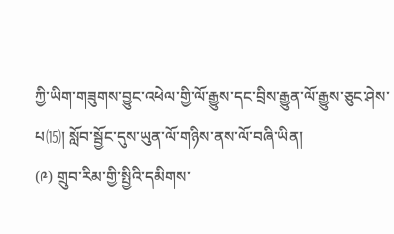ཀྱི་ཡིག་གཟུགས་བྱུང་འཕེལ་གྱི་ལོ་རྒྱུས་དང་བྲིས་རྒྱུན་ལོ་རྒྱུས་ཅུང་ཤེས་པ⒂། སློབ་སྦྱོང་དུས་ཡུན་ལོ་གཉིས་ནས་ལོ་བཞི་ཡིན།
(༩) གྲུབ་རིམ་གྱི་སྤྱིའི་དམིགས་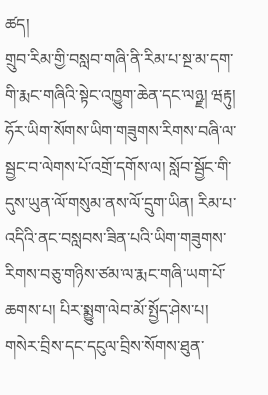ཚད།
གྲུབ་རིམ་གྱི་བསླབ་གཞི་ནི་རིམ་པ་སྔ་མ་དག་གི་རྨང་གཞིའི་སྟེང་འཁྱུག་ཆེན་དང་ལཉྫ། ཝརྟུ། ཧོར་ཡིག་སོགས་ཡིག་གཟུགས་རིགས་བཞི་ལ་སྦྱང་བ་ལེགས་པོ་འགྲོ་དགོས་ལ། སློབ་སྦྱོང་གི་དུས་ཡུན་ལོ་གསུམ་ནས་ལོ་དྲུག་ཡིན། རིམ་པ་འདིའི་ནང་བསླབས་ཟིན་པའི་ཡིག་གཟུགས་རིགས་བཅུ་གཉིས་ཙམ་ལ་རྨང་གཞི་ཡག་པོ་ཆགས་པ། པིར་སྨྱུག་ལེབ་མོ་སྤྱོད་ཤེས་པ། གསེར་བྲིས་དང་དངུལ་བྲིས་སོགས་ཐུན་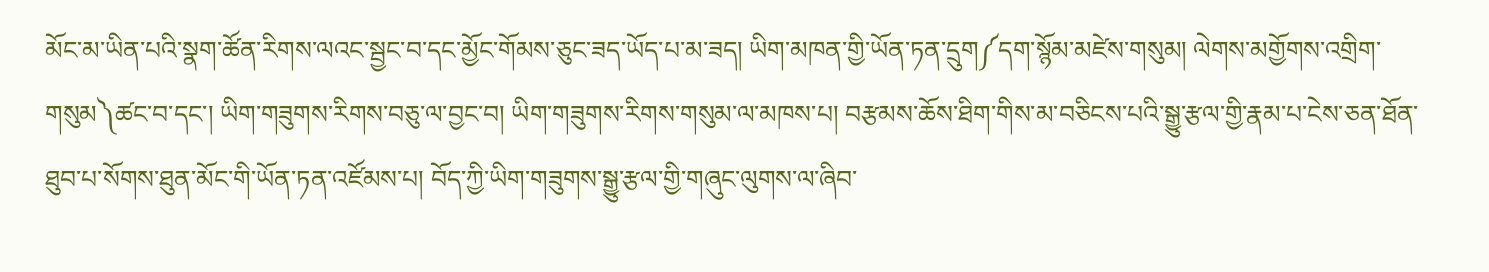མོང་མ་ཡིན་པའི་སྣག་ཚོན་རིགས་ལའང་སྦྱང་བ་དང་མྱོང་གོམས་ཅུང་ཟད་ཡོད་པ་མ་ཟད། ཡིག་མཁན་གྱི་ཡོན་ཏན་དྲུག༼དག་སྙོམ་མཛེས་གསུམ། ལེགས་མགྱོགས་འགྲིག་གསུམ༽ཚང་བ་དང་། ཡིག་གཟུགས་རིགས་བཅུ་ལ་བྱང་བ། ཡིག་གཟུགས་རིགས་གསུམ་ལ་མཁས་པ། བརྩམས་ཆོས་ཐིག་གིས་མ་བཅིངས་པའི་སྒྱུ་རྩལ་གྱི་རྣམ་པ་ངེས་ཅན་ཐོན་ཐུབ་པ་སོགས་ཐུན་མོང་གི་ཡོན་ཏན་འཛོམས་པ། བོད་ཀྱི་ཡིག་གཟུགས་སྒྱུ་རྩལ་གྱི་གཞུང་ལུགས་ལ་ཞིབ་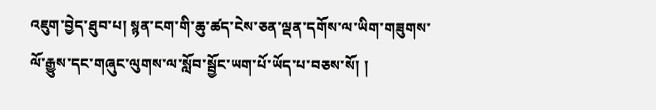འཇུག་བྱེད་ཐུབ་པ། སྙན་ངག་གི་ཆུ་ཚད་ངེས་ཅན་ལྡན་དགོས་ལ་ཡིག་གཟུགས་ལོ་རྒྱུས་དང་གཞུང་ལུགས་ལ་སློབ་སྦྱོང་ཡག་པོ་ཡོད་པ་བཅས་སོ། །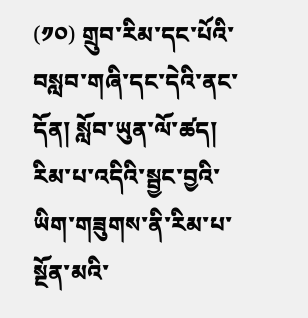(༡༠) གྲུབ་རིམ་དང་པོའི་བསླབ་གཞི་དང་དེའི་ནང་དོན། སློབ་ཡུན་ལོ་ཚད།
རིམ་པ་འདིའི་སྦྱང་བྱའི་ཡིག་གཟུགས་ནི་རིམ་པ་སྔོན་མའི་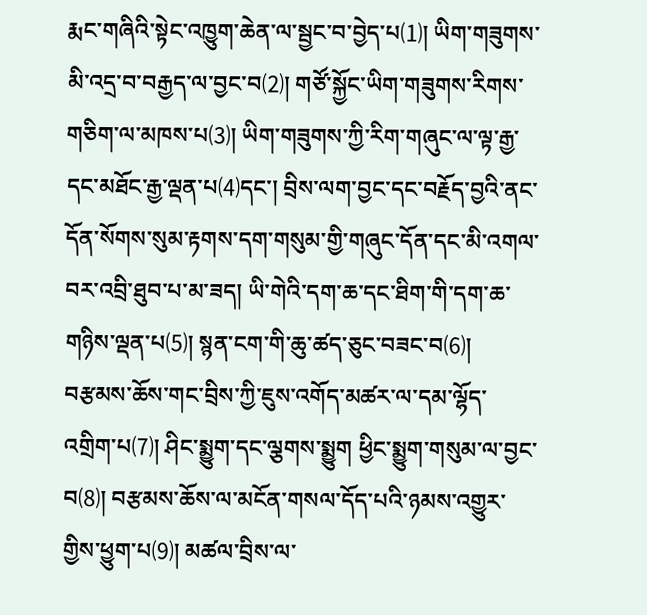རྨང་གཞིའི་སྟེང་འཁྱུག་ཆེན་ལ་སྦྱང་བ་བྱེད་པ⑴། ཡིག་གཟུགས་མི་འདྲ་བ་བརྒྱད་ལ་བྱང་བ⑵། གཙོ་སྐྱོང་ཡིག་གཟུགས་རིགས་གཅིག་ལ་མཁས་པ⑶། ཡིག་གཟུགས་ཀྱི་རིག་གཞུང་ལ་ལྟ་རྒྱ་དང་མཐོང་རྒྱ་ལྡན་པ⑷དང་། བྲིས་ལག་བྱང་དང་བརྗོད་བྱའི་ནང་དོན་སོགས་སུམ་རྟགས་དག་གསུམ་གྱི་གཞུང་དོན་དང་མི་འགལ་བར་འབྲི་ཐུབ་པ་མ་ཟད། ཡི་གེའི་དག་ཆ་དང་ཐིག་གི་དག་ཆ་གཉིས་ལྡན་པ⑸། སྙན་ངག་གི་ཆུ་ཚད་ཅུང་བཟང་བ⑹། བརྩམས་ཆོས་གང་བྲིས་ཀྱི་ཇུས་འགོད་མཚར་ལ་དམ་ལྷོད་འགྲིག་པ⑺། ཤིང་སྨྱུག་དང་ལྕགས་སྨྱུག ཕྱིང་སྨྱུག་གསུམ་ལ་བྱང་བ⑻། བརྩམས་ཆོས་ལ་མངོན་གསལ་དོད་པའི་ཉམས་འགྱུར་གྱིས་ཕྱུག་པ⑼། མཚལ་བྲིས་ལ་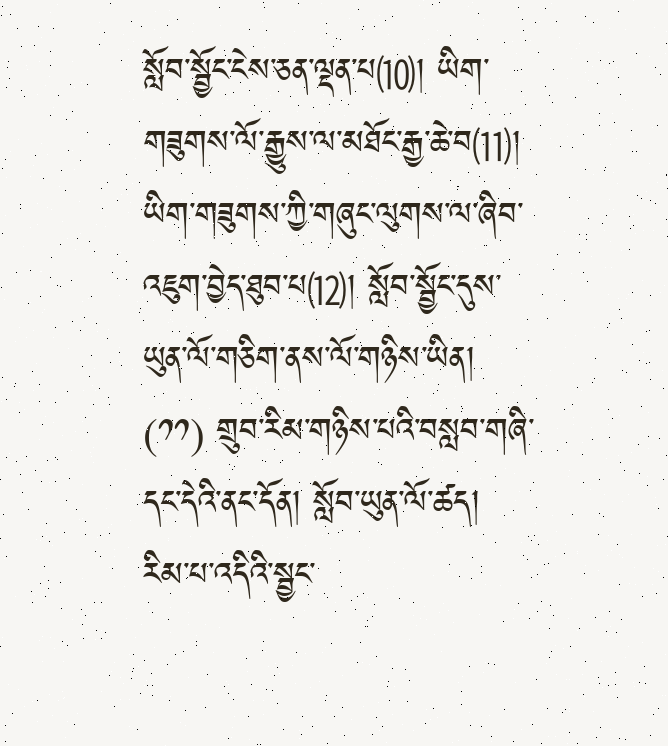སློབ་སྦྱོང་ངེས་ཅན་ལྡན་པ⑽། ཡིག་གཟུགས་ལོ་རྒྱུས་ལ་མཐོང་རྒྱ་ཆེ་བ⑾། ཡིག་གཟུགས་ཀྱི་གཞུང་ལུགས་ལ་ཞིབ་འཇུག་བྱེད་ཐུབ་པ⑿། སློབ་སྦྱོང་དུས་ཡུན་ལོ་གཅིག་ནས་ལོ་གཉིས་ཡིན།
(༡༡) གྲུབ་རིམ་གཉིས་པའི་བསླབ་གཞི་དང་དེའི་ནང་དོན། སློབ་ཡུན་ལོ་ཚད།
རིམ་པ་འདིའི་སྦྱང་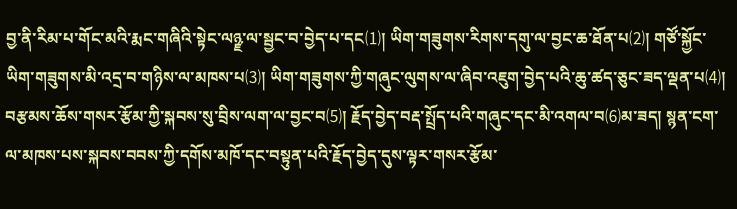བྱ་ནི་རིམ་པ་གོང་མའི་རྨང་གཞིའི་སྟེང་ལཉྫ་ལ་སྦྱང་བ་བྱེད་པ་དང⑴། ཡིག་གཟུགས་རིགས་དགུ་ལ་བྱང་ཆ་ཐོན་པ⑵། གཙོ་སྐྱོང་ཡིག་གཟུགས་མི་འདྲ་བ་གཉིས་ལ་མཁས་པ⑶། ཡིག་གཟུགས་ཀྱི་གཞུང་ལུགས་ལ་ཞིབ་འཇུག་བྱེད་པའི་ཆུ་ཚད་ཅུང་ཟད་ལྡན་པ⑷། བརྩམས་ཆོས་གསར་རྩོམ་ཀྱི་སྐབས་སུ་བྲིས་ལག་ལ་བྱང་བ⑸། རྗོད་བྱེད་བརྡ་སྤྲོད་པའི་གཞུང་དང་མི་འགལ་བ⑹མ་ཟད། སྙན་ངག་ལ་མཁས་པས་སྐབས་བབས་ཀྱི་དགོས་མཁོ་དང་བསྟུན་པའི་རྗོད་བྱེད་དུས་ལྟར་གསར་རྩོམ་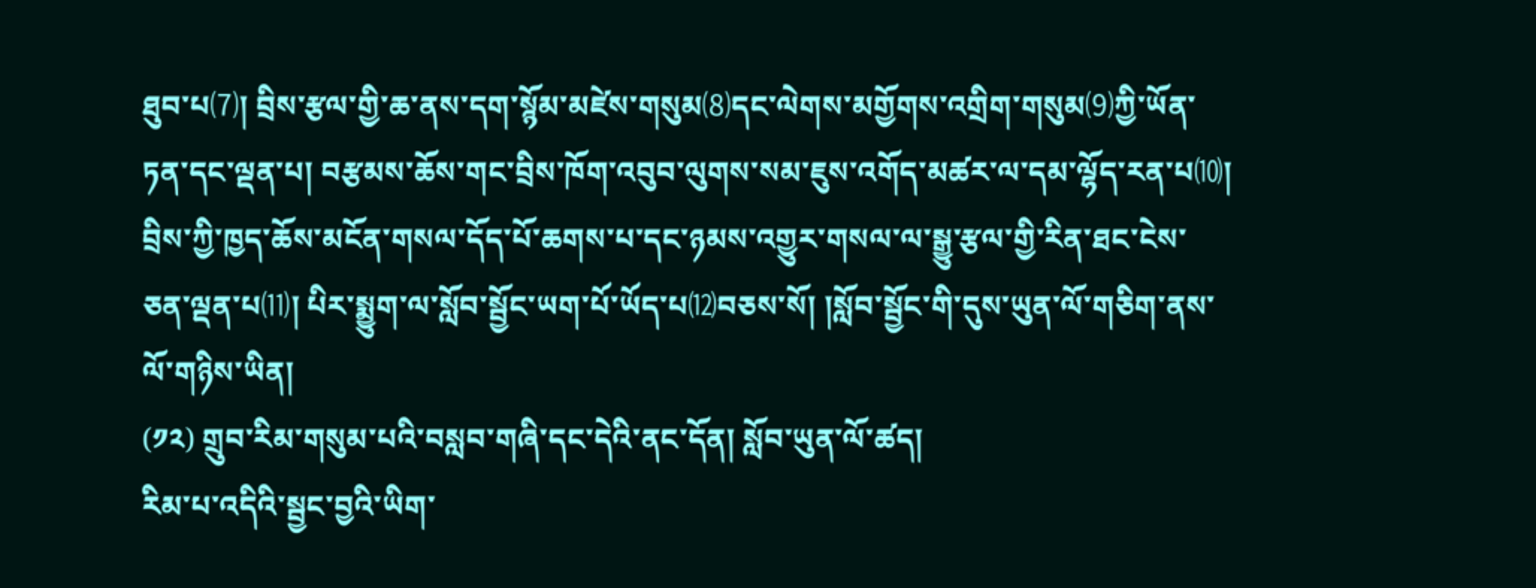ཐུབ་པ⑺། བྲིས་རྩལ་གྱི་ཆ་ནས་དག་སྙོམ་མཛེས་གསུམ⑻དང་ལེགས་མགྱོགས་འགྲིག་གསུམ⑼ཀྱི་ཡོན་ཏན་དང་ལྡན་པ། བརྩམས་ཆོས་གང་བྲིས་ཁོག་འབུབ་ལུགས་སམ་ཇུས་འགོད་མཚར་ལ་དམ་ལྷོད་རན་པ⑽། བྲིས་ཀྱི་ཁྱད་ཆོས་མངོན་གསལ་དོད་པོ་ཆགས་པ་དང་ཉམས་འགྱུར་གསལ་ལ་སྒྱུ་རྩལ་གྱི་རིན་ཐང་ངེས་ཅན་ལྡན་པ⑾། པིར་སྨྱུག་ལ་སློབ་སྦྱོང་ཡག་པོ་ཡོད་པ⑿བཅས་སོ། །སློབ་སྦྱོང་གི་དུས་ཡུན་ལོ་གཅིག་ནས་ལོ་གཉིས་ཡིན།
(༡༢) གྲུབ་རིམ་གསུམ་པའི་བསླབ་གཞི་དང་དེའི་ནང་དོན། སློབ་ཡུན་ལོ་ཚད།
རིམ་པ་འདིའི་སྦྱང་བྱའི་ཡིག་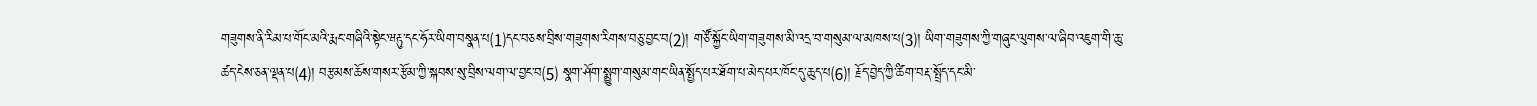གཟུགས་ནི་རིམ་པ་གོང་མའི་རྨང་གཞིའི་སྟེང་ཝརྟུ་དང་ཧོར་ཡིག་བསྣན་པ⑴དང་བཅས་བྲིས་གཟུགས་རིགས་བཅུ་བྱང་བ⑵། གཙོ་སྐྱོང་ཡིག་གཟུགས་མི་འདྲ་བ་གསུམ་ལ་མཁས་པ⑶། ཡིག་གཟུགས་ཀྱི་གཞུང་ལུགས་ལ་ཞིབ་འཇུག་གི་ཆུ་ཚད་ངེས་ཅན་ལྡན་པ⑷། བརྩམས་ཆོས་གསར་རྩོམ་ཀྱི་སྐབས་སུ་བྲིས་ལག་ལ་བྱང་བ⑸ སྣག་ཤོག་སྨྱུག་གསུམ་གང་ཡིན་སྤྱོད་པར་ཐོག་པ་མེད་པར་ཁོང་དུ་ཆུད་པ⑹། རྗོད་བྱེད་ཀྱི་ཚིག་བརྡ་སྤྲོད་དང་མི་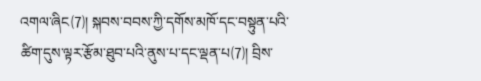འགལ་ཞིང⑺། སྐབས་བབས་ཀྱི་དགོས་མཁོ་དང་བསྟུན་པའི་ཚིག་དུས་ལྟར་རྩོམ་ཐུབ་པའི་ནུས་པ་དང་ལྡན་པ⑺། བྲིས་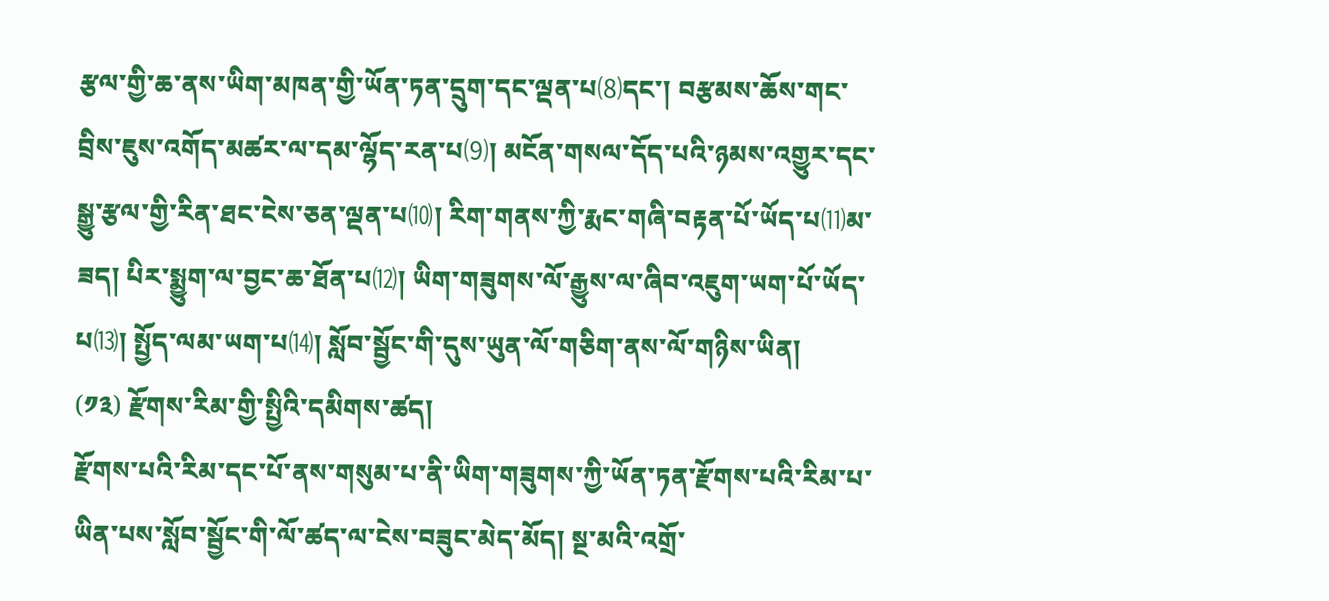རྩལ་གྱི་ཆ་ནས་ཡིག་མཁན་གྱི་ཡོན་ཏན་དྲུག་དང་ལྡན་པ⑻དང་། བརྩམས་ཆོས་གང་བྲིས་ཇུས་འགོད་མཚར་ལ་དམ་ལྷོད་རན་པ⑼། མངོན་གསལ་དོད་པའི་ཉམས་འགྱུར་དང་སྒྱུ་རྩལ་གྱི་རིན་ཐང་ངེས་ཅན་ལྡན་པ⑽། རིག་གནས་ཀྱི་རྨང་གཞི་བརྟན་པོ་ཡོད་པ⑾མ་ཟད། པིར་སྨྱུག་ལ་བྱང་ཆ་ཐོན་པ⑿། ཡིག་གཟུགས་ལོ་རྒྱུས་ལ་ཞིབ་འཇུག་ཡག་པོ་ཡོད་པ⒀། སྤྱོད་ལམ་ཡག་པ⒁། སློབ་སྦྱོང་གི་དུས་ཡུན་ལོ་གཅིག་ནས་ལོ་གཉིས་ཡིན།
(༡༣) རྫོགས་རིམ་གྱི་སྤྱིའི་དམིགས་ཚད།
རྫོགས་པའི་རིམ་དང་པོ་ནས་གསུམ་པ་ནི་ཡིག་གཟུགས་ཀྱི་ཡོན་ཏན་རྫོགས་པའི་རིམ་པ་ཡིན་པས་སློབ་སྦྱོང་གི་ལོ་ཚད་ལ་ངེས་བཟུང་མེད་མོད། སྔ་མའི་འགྲོ་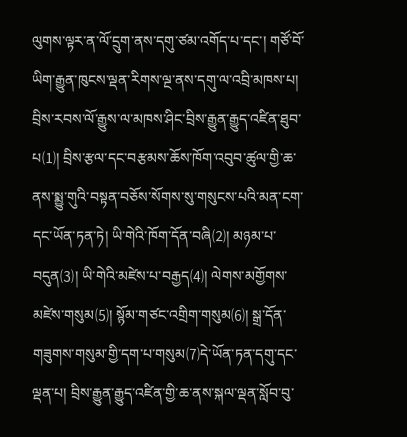ལུགས་ལྟར་ན་ལོ་དྲུག་ནས་དགུ་ཙམ་འགོད་པ་དང་། གཙོ་བོ་ཡིག་རྒྱུན་ཁུངས་ལྡན་རིགས་ལྔ་ནས་དགུ་ལ་འབྲི་མཁས་པ། བྲིས་རབས་ལོ་རྒྱུས་ལ་མཁས་ཤིང་བྲིས་རྒྱུན་རྒྱུད་འཛིན་ཐུབ་པ⑴། བྲིས་རྩལ་དང་བརྩམས་ཆོས་ཁོག་འབུབ་ཚུལ་གྱི་ཆ་ནས་སྨྱུ་གུའི་བསྟན་བཅོས་སོགས་སུ་གསུངས་པའི་མན་ངག་དང་ཡོན་ཏན་ཏེ། ཡི་གེའི་ཁོག་དོན་བཞི⑵། མཉམ་པ་བདུན⑶། ཡི་གེའི་མཛེས་པ་བརྒྱད⑷། ལེགས་མགྱོགས་མཛེས་གསུམ⑸། སྙོམ་གཙང་འགྲིག་གསུམ⑹། སྒྲ་དོན་གཟུགས་གསུམ་གྱི་དག་པ་གསུམ⑺དེ་ཡོན་ཏན་དགུ་དང་ལྡན་པ། བྲིས་རྒྱུན་རྒྱུད་འཛིན་གྱི་ཆ་ནས་སྐལ་ལྡན་སློབ་བུ་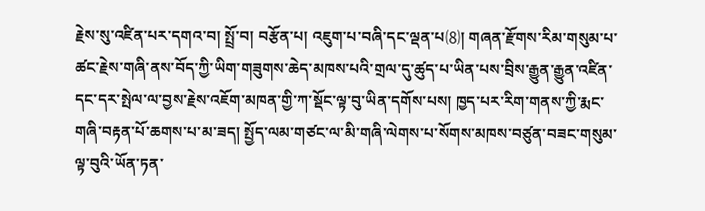རྗེས་སུ་འཛིན་པར་དགའ་བ། སྤྲོ་བ། བརྩོན་པ། འཇུག་པ་བཞི་དང་ལྡན་པ⑻། གཞན་རྫོགས་རིམ་གསུམ་པ་ཚང་རྗེས་གཞི་ནས་བོད་ཀྱི་ཡིག་གཟུགས་ཆེད་མཁས་པའི་གྲལ་དུ་ཚུད་པ་ཡིན་པས་བྲིས་རྒྱུན་རྒྱུན་འཛིན་དང་དར་སྤེལ་ལ་བྱས་རྗེས་འཇོག་མཁན་གྱི་ཀ་སྡོང་ལྟ་བུ་ཡིན་དགོས་པས། ཁྱད་པར་རིག་གནས་ཀྱི་རྨང་གཞི་བརྟན་པོ་ཆགས་པ་མ་ཟད། སྤྱོད་ལམ་གཙང་ལ་མི་གཞི་ལེགས་པ་སོགས་མཁས་བཙུན་བཟང་གསུམ་ལྟ་བུའི་ཡོན་ཏན་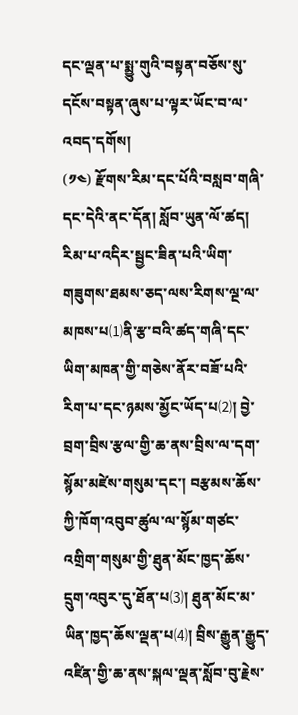དང་ལྡན་པ་སྨྱུ་གུའི་བསྟན་བཅོས་སུ་དངོས་བསྟན་ཞུས་པ་ལྟར་ཡོང་བ་ལ་འབད་དགོས།
(༡༤) རྫོགས་རིམ་དང་པོའི་བསླབ་གཞི་དང་དེའི་ནང་དོན། སློབ་ཡུན་ལོ་ཚད།
རིམ་པ་འདིར་སྦྱང་ཟིན་པའི་ཡིག་གཟུགས་ཐམས་ཅད་ལས་རིགས་ལྔ་ལ་མཁས་པ⑴ནི་རྩ་བའི་ཚད་གཞི་དང་ཡིག་མཁན་གྱི་གཅེས་ནོར་བཟོ་པའི་རིག་པ་དང་ཉམས་མྱོང་ཡོད་པ⑵། བྱེ་བྲག་བྲིས་རྩལ་གྱི་ཆ་ནས་བྲིས་ལ་དག་སྙོམ་མཛེས་གསུམ་དང་། བརྩམས་ཆོས་ཀྱི་ཁོག་འབུབ་ཚུལ་ལ་སྙོམ་གཙང་འགྲིག་གསུམ་གྱི་ཐུན་མོང་ཁྱད་ཆོས་དྲུག་འབུར་དུ་ཐོན་པ⑶། ཐུན་མོང་མ་ཡིན་ཁྱད་ཆོས་ལྡན་པ⑷། བྲིས་རྒྱུན་རྒྱུད་འཛིན་གྱི་ཆ་ནས་སྐལ་ལྡན་སློབ་བུ་རྗེས་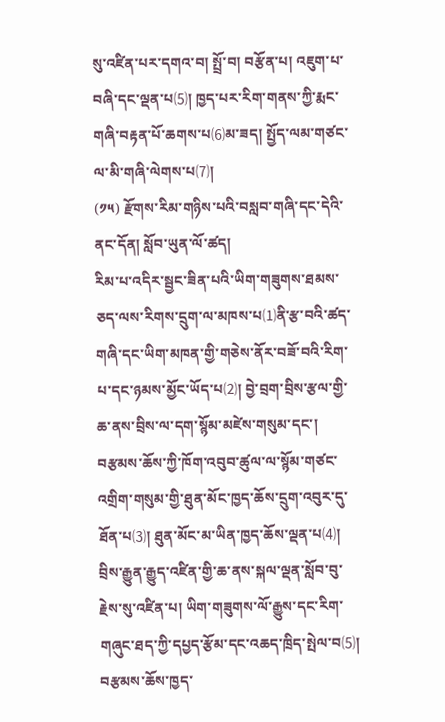སུ་འཛིན་པར་དགའ་བ། སྤྲོ་བ། བརྩོན་པ། འཇུག་པ་བཞི་དང་ལྡན་པ⑸། ཁྱད་པར་རིག་གནས་ཀྱི་རྨང་གཞི་བརྟན་པོ་ཆགས་པ⑹མ་ཟད། སྤྱོད་ལམ་གཙང་ལ་མི་གཞི་ལེགས་པ⑺།
(༡༥) རྫོགས་རིམ་གཉིས་པའི་བསླབ་གཞི་དང་དེའི་ནང་དོན། སློབ་ཡུན་ལོ་ཚད།
རིམ་པ་འདིར་སྦྱང་ཟིན་པའི་ཡིག་གཟུགས་ཐམས་ཅད་ལས་རིགས་དྲུག་ལ་མཁས་པ⑴ནི་རྩ་བའི་ཚད་གཞི་དང་ཡིག་མཁན་གྱི་གཅེས་ནོར་བཟོ་བའི་རིག་པ་དང་ཉམས་མྱོང་ཡོད་པ⑵། བྱེ་བྲག་བྲིས་རྩལ་གྱི་ཆ་ནས་བྲིས་ལ་དག་སྙོམ་མཛེས་གསུམ་དང་། བརྩམས་ཆོས་ཀྱི་ཁོག་འབུབ་ཚུལ་ལ་སྙོམ་གཙང་འགྲིག་གསུམ་གྱི་ཐུན་མོང་ཁྱད་ཆོས་དྲུག་འབུར་དུ་ཐོན་པ⑶། ཐུན་མོང་མ་ཡིན་ཁྱད་ཆོས་ལྡན་པ⑷། བྲིས་རྒྱུན་རྒྱུད་འཛིན་གྱི་ཆ་ནས་སྐལ་ལྡན་སློབ་བུ་རྗེས་སུ་འཛིན་པ། ཡིག་གཟུགས་ལོ་རྒྱུས་དང་རིག་གཞུང་ཐད་ཀྱི་དཔྱད་རྩོམ་དང་འཆད་ཁྲིད་སྤེལ་བ⑸། བརྩམས་ཆོས་ཁྱད་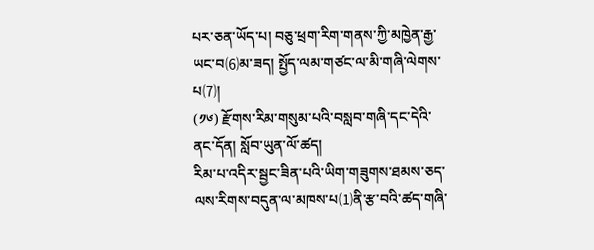པར་ཅན་ཡོད་པ། བཅུ་ཕྲག་རིག་གནས་ཀྱི་མཁྱེན་རྒྱ་ཡང་བ⑹མ་ཟད། སྤྱོད་ལམ་གཙང་ལ་མི་གཞི་ལེགས་པ⑺།
(༡༦) རྫོགས་རིམ་གསུམ་པའི་བསླབ་གཞི་དང་དེའི་ནང་དོན། སློབ་ཡུན་ལོ་ཚད།
རིམ་པ་འདིར་སྦྱང་ཟིན་པའི་ཡིག་གཟུགས་ཐམས་ཅད་ལས་རིགས་བདུན་ལ་མཁས་པ⑴ནི་རྩ་བའི་ཚད་གཞི་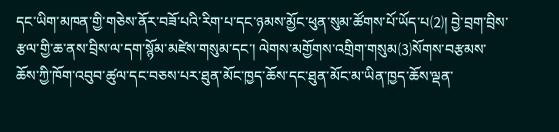དང་ཡིག་མཁན་གྱི་གཅེས་ནོར་བཟོ་པའི་རིག་པ་དང་ཉམས་མྱོང་ཕུན་སུམ་ཚོགས་པོ་ཡོད་པ⑵། བྱེ་བྲག་བྲིས་རྩལ་གྱི་ཆ་ནས་བྲིས་ལ་དག་སྙོམ་མཛེས་གསུམ་དང་། ལེགས་མགྱོགས་འགྲིག་གསུམ⑶སོགས་བརྩམས་ཆོས་ཀྱི་ཁོག་འབུབ་ཚུལ་དང་བཅས་པར་ཐུན་མོང་ཁྱད་ཆོས་དང་ཐུན་མོང་མ་ཡིན་ཁྱད་ཆོས་ལྡན་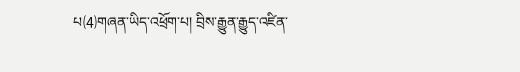པ⑷གཞན་ཡིད་འཕྲོག་པ། བྲིས་རྒྱུན་རྒྱུད་འཛིན་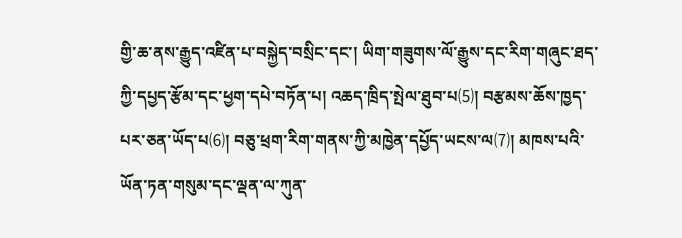གྱི་ཆ་ནས་རྒྱུད་འཛིན་པ་བསྐྱེད་བསྲིང་དང་། ཡིག་གཟུགས་ལོ་རྒྱུས་དང་རིག་གཞུང་ཐད་ཀྱི་དཔྱད་རྩོམ་དང་ཕྱག་དཔེ་བཏོན་པ། འཆད་ཁྲིད་སྤེལ་ཐུབ་པ⑸། བརྩམས་ཆོས་ཁྱད་པར་ཅན་ཡོད་པ⑹། བཅུ་ཕྲག་རིག་གནས་ཀྱི་མཁྱེན་དཔྱོད་ཡངས་ལ⑺། མཁས་པའི་ཡོན་ཏན་གསུམ་དང་ལྡན་ལ་ཀུན་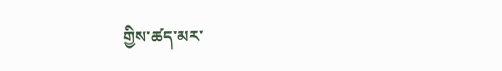གྱིས་ཚད་མར་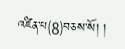འཛིན་པ⑻བཅས་སོ། །